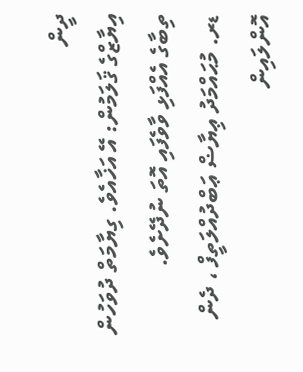ދީން
އިޔާޒްގެ ޤަލަމުން: އޭ އަޚާއެވެ. ގިޔާމަތް ދުވަހުން ތިބާގެ އެއްފަޅި ވާވެފައި އޮތަ ނުދޭށެވެ.
ޑރ. މުޙައްމަދު ޢިޔާޟް ޢަބްދުއްލަތީފް ، ދެން އޮންލައިން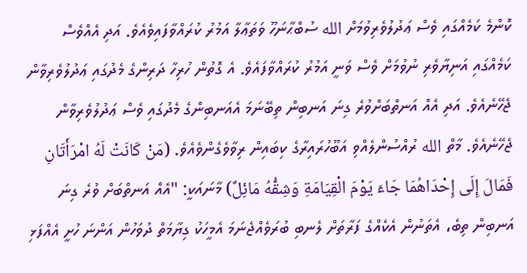ކޮންމެ ކަމެއްގައި ވެސް ޢަދުލުވެރިވުމަށް الله ސުބްޙާނަހޫ ވަތަޢާލާ އަމުރު ކުރައްވާފައިވެއެވެ. އަދި އެއްވެސް ކަމެއްގައި އަނިޔާވެރި ނުވުމަށް ވެސް ވަނީ އަމުރު ކުރައްވާފައެވެ. އެ ގޮތުން ހުރިހާ ދަރިންގެ މެދުގައި ޢަދުލުވެރިވާން ޖެހޭނެއެވެ. އަދި އެއް އަނތްބަށްވުރެ ގިނަ އަނބިން ތިބޭނަމަ އެއަނބިންގެ މެދުގައި ވެސް ޢަދުލުވެރިވާން ޖެހޭނެއެވެ. މާތް الله ރުއްސުންލެއްވި އަބޫހުރައިރާގެ ކިބައިން ރިވާވެގެންވެއެވެ. (مَنْ كَانَتْ لَهُ امْرَأَتَانِ فَمَالَ إِلَى إِحْدَاهُمَا جَاءَ يَوْمَ الْقِيَامَةِ وَشِقُّهُ مَائِلٌ) މާނައަކީ: "އެއް އަނތްބަށް ވުރެ ގިނަ އަނބިން ތިބެ، އެތަނުން އެކެއްގެ ފަރާތަށް ލެނބި ބުރަވެއްޖެނަމަ އެމީހަކު ގިޔާމަތް ދުވަހުން އަންނަ ހުށީ އެއްފަޅި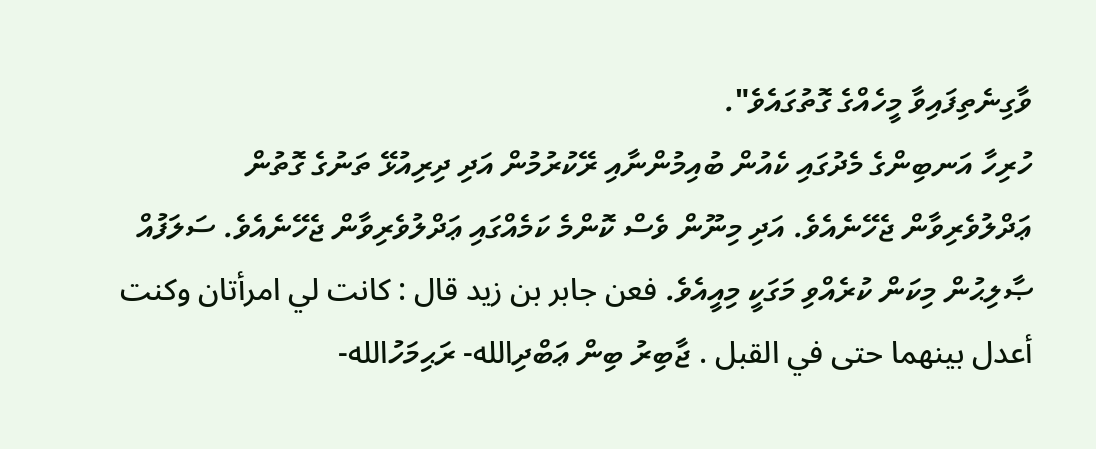ވާގިނެތިފައިވާ މީހެއްގެ ގޮތުގައެވެ".
ހުރިހާ އަނބިންގެ މެދުގައި ކެއުން ބުއިމުންނާއި ރޭކުރުމުން އަދި ދިރިއުޅޭ ތަނުގެ ގޮތުން ޢަދްލުވެރިވާން ޖެހޭނެއެވެ. އަދި މިނޫން ވެސް ކޮންމެ ކަމެއްގައި ޢަދްލުވެރިވާން ޖެހޭނެއެވެ. ސަލަފުއް ޞާލިޙުން މިކަން ކުރެއްވި މަގަކީ މިއީއެވެ. فعن جابر بن زيد قال : كانت لي امرأتان وكنت أعدل بينهما حتى في القبل . ޖާބިރު ބިން ޢަބްދިالله- ރަޙިމަހުالله-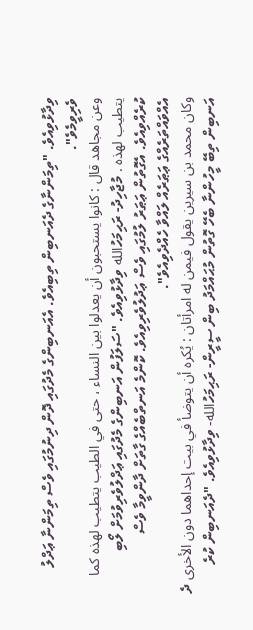ވިދާޅުވިއެވެ. "ތިމަންނާގެ ދެއަނބިން ތިބިއެވެ. އެއަނބިންގެ މެދުގައި ދޮން ދިނުމުގައި ވެސް ތިމަންނާ ޢަދްލު ވެރިވީމެވެ".
وعن مجاهد قال : كانوا يستحبون أن يعدلوا بين النساء ، حتى في الطيب يتطيب لهذه كما يتطيب لهذه . މުޖާހިދު- ރަޙިމަހުالله ވިދާޅުވިއެވެ. "ސަލަފުން އަނބިންގެ މެދުގައި ޢަދްލުވެރިވުމަށް ލޯބި ކުރެއްވިއެވެ. އެގޮތުން ޢަޠަރު ލުމުގައި ވެސް ޢަދުލުވެރިވިއެވެ. ކޮންމެ އަނތްބެއްގެ ގާތަށް ދާންވީމާ ވެސް އެއްވައްތަރެއްގެ ޢަޠަރެއް ލައްވާ ހެއްދެވިއެވެ".
وكان محمد بن سيرين يقول فيمن له امرأتان : يُكره أن يتوضأ في بيت إحداهما دون الأخرى ދެ އަނބިން ތިބޭ މީހުންނާ ބެހޭ ގޮތުން މުޙައްމަދު ބިން ސީރީން- ރަޙިމަހުالله- ވިދާޅުވިއެވެ. "ދެއަނބިން ކުރެ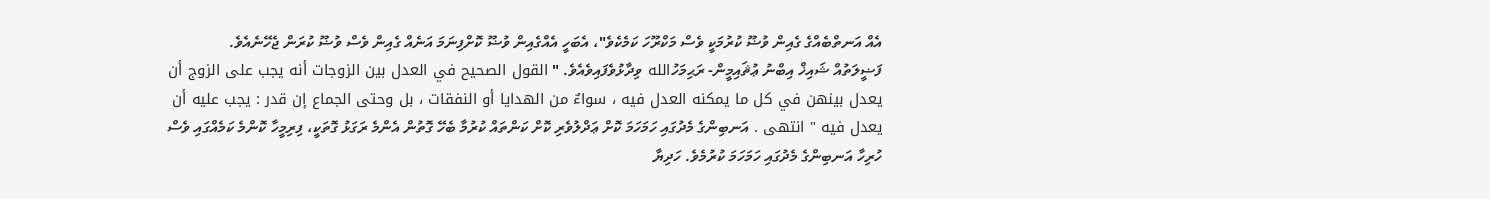އެއް އަނތްބެއްގެ ގެއިން ވުޟޫ ކުރުމަކީ ވެސް މަކްރޫހަ ކަމެކެވެ"، އެބަހީ އެއްގެއިން ވުޟޫ ކޮށްފިނަމަ އަނެއް ގެއިން ވެސް ވުޟޫ ކުރަން ޖެހޭނެއެވެ.
ފަޟީލަތުއް ޝައިޚް އިބްނު ޢުޘައިމީން- ރަޙިމަހުالله ވިދާޅުވެފައިވެއެވެ. " القول الصحيح في العدل بين الزوجات أنه يجب على الزوج أن يعدل بينهن في كل ما يمكنه العدل فيه ، سواءٌ من الهدايا أو النفقات ، بل وحتى الجماع إن قدر : يجب عليه أن يعدل فيه " انتهى . އަނބިންގެ މެދުގައި ހަމަހަމަ ކޮށް ޢަދްލުވެރި ކޮށް ކަންތައް ކުރުމާ ބެހޭ ގޮތުން އެންމެ ރަގަޅު ގޮތަކީ، ފިރިމީހާ ކޮންމެ ކަމެއްގައި ވެސް ހުރިހާ އަނބިންގެ މެދުގައި ހަމަހަމަ ކުރުމެވެ. ހަދިޔާ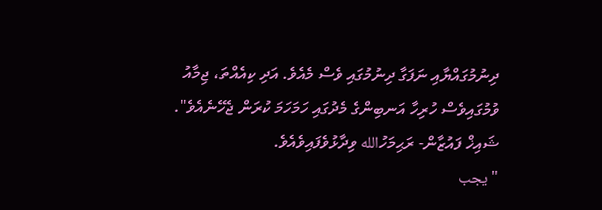ދިނުމުގައްޔާއި ނަފަގާ ދިނުމުގައި ވެސް މެއެވެ. އަދި ކިއެއްތަ، ޖިމާއު ވުމުގައިވެސް ހުރިހާ އަނބިންގެ މެދުގައި ހަމަހަމަ ކުރަން ޖެހޭނެއެވެ".
ޝައިޚް ފައުޒާން- ރަޙިމަހުالله ވިދާޅުވެފައިވެއެވެ.
" يجب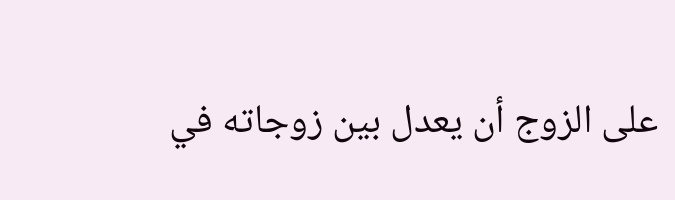على الزوج أن يعدل بين زوجاته في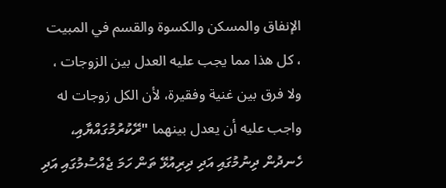الإنفاق والمسكن والكسوة والقسم في المبيت ، كل هذا مما يجب عليه العدل بين الزوجات ، ولا فرق بين غنية وفقيرة، لأن الكل زوجات له واجب عليه أن يعدل بينهما "ރޭކުރުމުގައްޔާއި، ހެނދުން ދިނުމުގައި އަދި ދިރިއުޅޭ ތަން ހަމަ ޖެއްސުމުގައި އަދި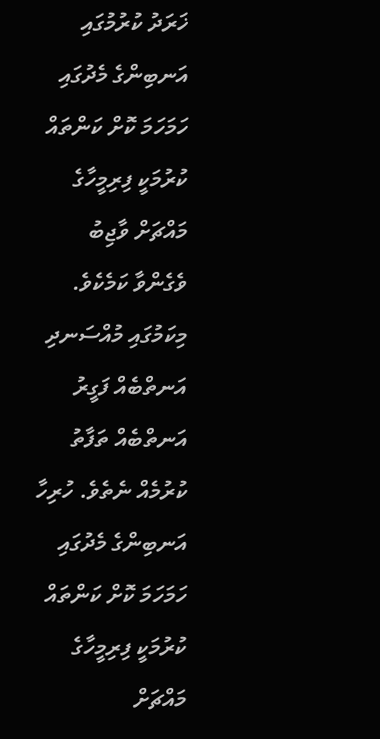ޚަރަދު ކުރުމުގައި އަނބިންގެ މެދުގައި ހަމަހަމަ ކޮށް ކަންތައް ކުރުމަކީ ފިރިމީހާގެ މައްޗަށް ވާޖިބު ވެގެންވާ ކަމެކެވެ. މިކަމުގައި މުއްސަނދި އަނތްބެއް ފަގީރު އަނތްބެއް ތަފާތު ކުރުމެއް ނެތެވެ. ހުރިހާ އަނބިންގެ މެދުގައި ހަމަހަމަ ކޮށް ކަންތައް ކުރުމަކީ ފިރިމީހާގެ މައްޗަށް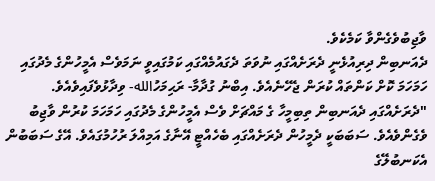ވާޖިބުވެގެންވާ ކަމެކެވެ.
ދެއަނބިން ދިރިއުޅެނީ ދެރަށެއްގައި ނުވަތަ ދެގައުމެއްގައި ކަމުގައިވީ ނަމަވެސް އެމީހުންގެ މެދުގައި ހަމަހަމަ ކޮށް ކަންތައް ކުރަން ޖެހޭނެއެވެ. އިބްނު ގުދާމާ- ރަޙިމަހުالله- ވިދާޅުވެފައިވެއެވެ. "ދެރަށެއްގައި ދެއަނބިން ތިބިމީހާ ގެ މައްޗަށް ވެސް އެމީހުންގެ މެދުގައި ހަމަހަމަ ކުރުން ވާޖިބު ވެގެންވެއެވެ. ސަބަބަކީ ދެމީހުން ދެރަށެއްގައި ބެހެއްޓީ އޭނާގެ އަމިއްލަ ރުހުމުގައެވެ. އޭގެ ސަބަބުން އެކަނބުލޭގެ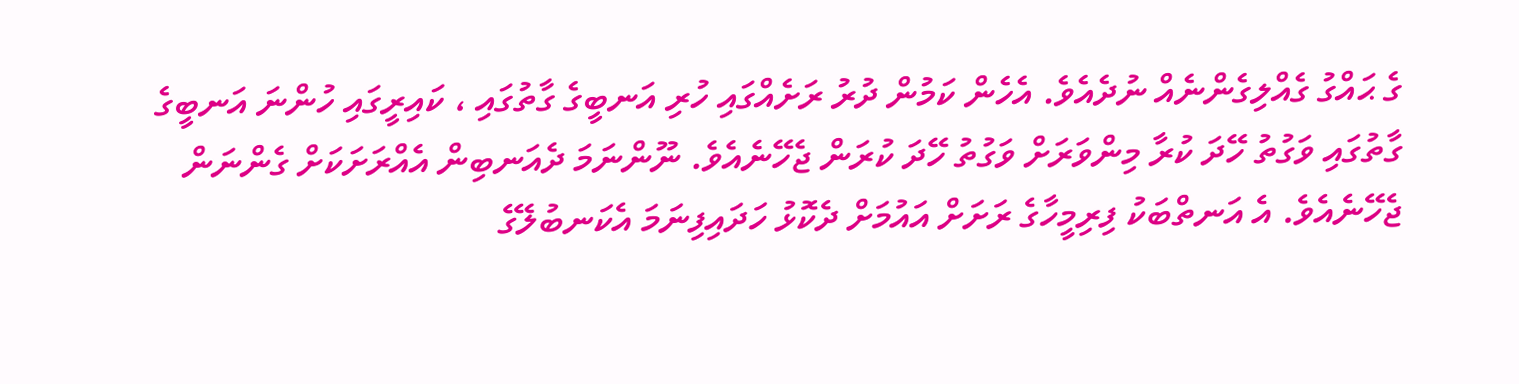ގެ ޙައްގު ގެއްލިގެންނެއް ނުދެއެވެ. އެހެން ކަމުން ދުރު ރަށެއްގައި ހުރި އަނބީގެ ގާތުގައި ، ކައިރީގައި ހުންނަ އަނބީގެ ގާތުގައި ވަގުތު ހޭދަ ކުރާ މިންވަރަށް ވަގުތު ހޭދަ ކުރަން ޖެހޭނެއެވެ. ނޫންނަމަ ދެއަނބިން އެއްރަށަކަށް ގެންނަން ޖެހޭނެއެވެ. އެ އަނތްބަކު ފިރިމީހާގެ ރަށަށް އައުމަށް ދެކޮޅު ހަދައިފިނަމަ އެކަނބުލޭގެ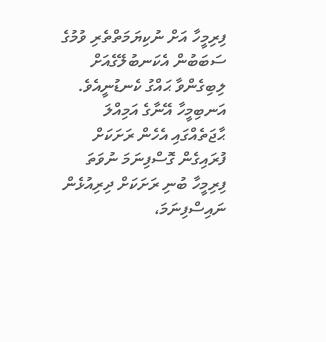ފިރިމީހާ އަށް ނުކިޔަމަތްތެރި ވުމުގެ ސަބަބުން އެކަނބުލޭގެއަށް ލިބިގެންވާ ޙައްގު ކެނޑުނީއެވެ.
އަނބިމީހާ އޭނާގެ އަމިއްލަ ޙާޖަތެއްގައި އެހެން ރަށަކަށް ފުރައިގެން ގޮސްފިނަމަ ނުވަތަ ފިރިމީހާ ބުނި ރަށަކަށް ދިރިއުޅެން ނައިސްފިނަމަ،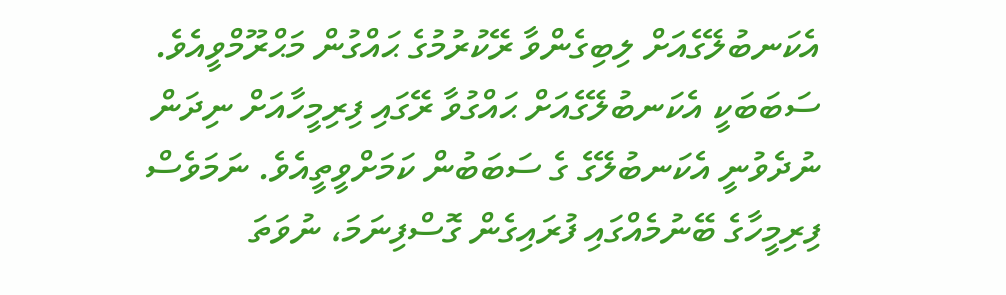އެކަނބުލޭގެއަށް ލިބިގެންވާ ރޭކުރުމުގެ ޙައްގުން މަޙްރޫމްވީއެވެ. ސަބަބަކީ އެކަނބުލޭގެއަށް ޙައްގުވާ ރޭގައި ފިރިމީހާއަށް ނިދަން ނުދެވުނީ އެކަނބުލޭގެ ގެ ސަބަބުން ކަމަށްވީތީއެވެ. ނަމަވެސް ފިރިމީހާގެ ބޭނުމެއްގައި ފުރައިގެން ގޮސްފިނަމަ، ނުވަތަ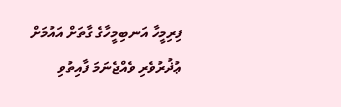ފިރިމީހާ އަނބިމީހާގެ ގާތަށް އައުމަށް ޢުޛުރުވެރި ވެއްޖެނަމަ ފާއިތުވި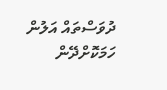ދުވަސްތައް އަލުން ހަމަކޮށްދޭން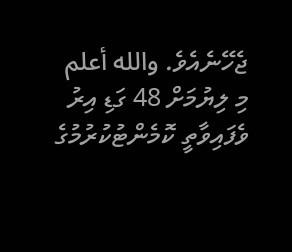ޖެހޭނެއެވެ. والله أعلم
މި ލިޔުމަށް 48 ގަޑި އިރު ވެފައިވާތީ ކޮމެންޓުކުރުމުގެ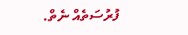ފުރުސަތެއް ނެތް.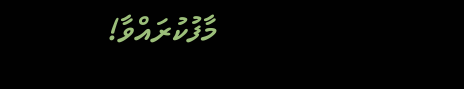މާފުކުރައްވާ!